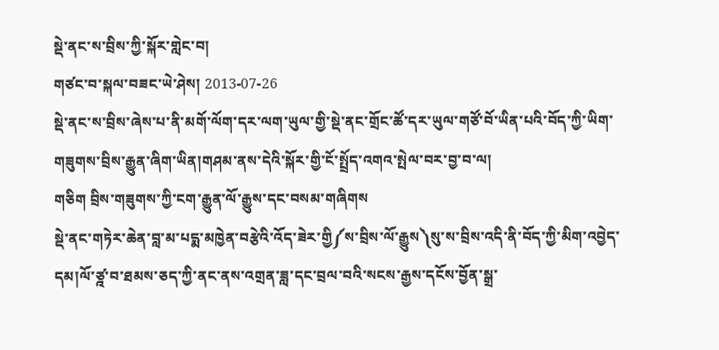སྡེ་ནང་ས་བྲིས་ཀྱི་སྐོར་གླེང་བ།
གཙང་བ་སྐལ་བཟང་ཡེ་ཤེས། 2013-07-26
སྡེ་ནང་ས་བྲིས་ཞེས་པ་ནི་མགོ་ལོག་དར་ལག་ཡུལ་གྱི་སྡེ་ནང་གྲོང་ཚོ་དར་ཡུལ་གཙོ་བོ་ཡིན་པའི་བོད་ཀྱི་ཡིག་གཟུགས་བྲིས་རྒྱུན་ཞིག་ཡིན།གཤམ་ནས་དེའི་སྐོར་གྱི་ངོ་སྤྲོད་འགའ་སྤེལ་བར་བྱ་བ་ལ།
གཅིག བྲིས་གཟུགས་ཀྱི་ངག་རྒྱུན་ལོ་རྒྱུས་དང་བསམ་གཞིགས
སྡེ་ནང་གཏེར་ཆེན་བླ་མ་པདྨ་མཁྱེན་བརྩེའི་འོད་ཟེར་གྱི༼ས་བྲིས་ལོ་རྒྱུས༽སུ་ས་བྲིས་འདི་ནི་བོད་ཀྱི་མིག་འབྱེད་དམ།ལོ་ཙྰ་བ་ཐམས་ཅད་ཀྱི་ནང་ནས་འགྲན་ཟླ་དང་བྲལ་བའི་སངས་རྒྱས་དངོས་བྱོན་སྒྲ་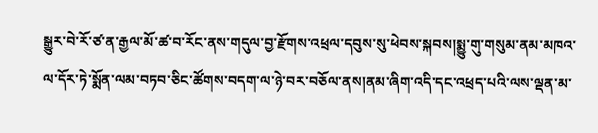སྒྱུར་བེ་རོ་ཙ་ན་རྒྱལ་མོ་ཚ་བ་རོང་ནས་གདུལ་བྱ་རྫོགས་འཕྲལ་དབུས་སུ་ཕེབས་སྐབས།སྨྱུ་གུ་གསུམ་ནམ་མཁའ་ལ་དོར་ཏེ་སྨོན་ལམ་བཏབ་ཅིང་ཚོགས་བདག་ལ་ཉེ་བར་བཅོལ་ནས།ནམ་ཞིག་འདི་དང་འཕྲད་པའི་ལས་ལྡན་མ་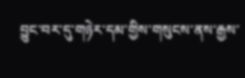བྱུང་བར་དུ་གཉེར་དམ་གྱིས་གསུངས་ནས་རྒྱས་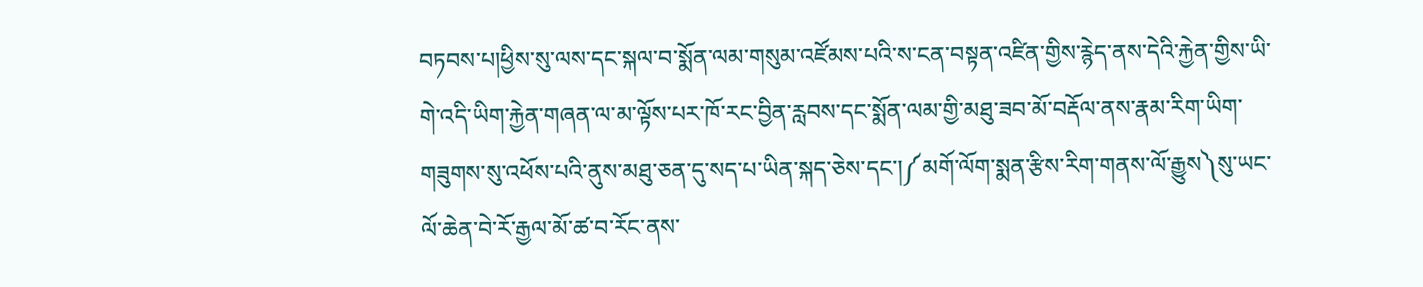བཏབས་པ།ཕྱིས་སུ་ལས་དང་སྐལ་བ་སྨོན་ལམ་གསུམ་འཛོམས་པའི་ས་ངན་བསྟན་འཛིན་གྱིས་རྙེད་ནས་དེའི་རྐྱེན་གྱིས་ཡི་གེ་འདི་ཡིག་རྐྱེན་གཞན་ལ་མ་ལྟོས་པར་ཁོ་རང་བྱིན་རླབས་དང་སྨོན་ལམ་གྱི་མཐུ་ཟབ་མོ་བརྡོལ་ནས་རྣམ་རིག་ཡིག་གཟུགས་སུ་འཕོས་པའི་ནུས་མཐུ་ཅན་དུ་སད་པ་ཡིན་སྐད་ཅེས་དང་།༼མགོ་ལོག་སྨན་རྩིས་རིག་གནས་ལོ་རྒྱུས༽སུ་ཡང་ལོ་ཆེན་བེ་རོ་རྒྱལ་མོ་ཚ་བ་རོང་ནས་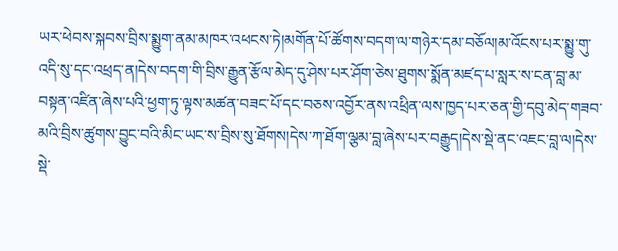ཡར་ཕེབས་སྐབས་བྲིས་སྨྱུག་ནམ་མཁར་འཕངས་ཏེ།མགོན་པོ་ཚོགས་བདག་ལ་གཉེར་དམ་བཅོལ།མ་འོངས་པར་སྨྱུ་གུ་འདི་སུ་དང་འཕྲད་ན།དེས་བདག་གི་བྲིས་རྒྱུན་རྩོལ་མེད་དུ་ཤེས་པར་ཤོག་ཅེས་ཐུགས་སྨོན་མཛད་པ་སླར་ས་ངན་བླ་མ་བསྟན་འཛིན་ཞེས་པའི་ཕྱག་ཏུ་ལྟས་མཚན་བཟང་པོ་དང་བཅས་འབྱོར་ནས་འཕྲིན་ལས་ཁྱད་པར་ཅན་གྱི་དབུ་མེད་གཟབ་མའི་བྲིས་ཚུགས་བྱུང་བའི་མིང་ཡང་ས་བྲིས་སུ་ཐོགས།དེས་ཀ་ཐོག་ལྕམ་བླ་ཞེས་པར་བརྒྱུད།དེས་སྡེ་ནང་འཇང་བླ་ལ།དེས་སྡེ་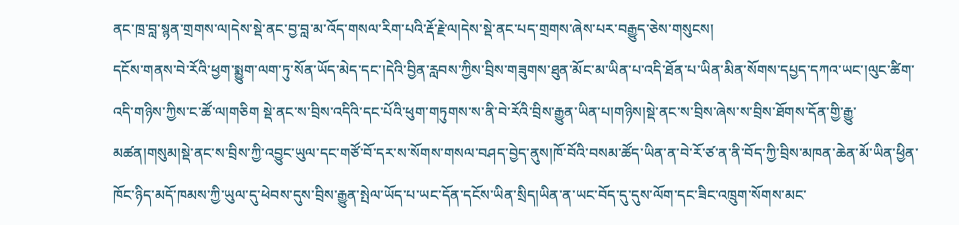ནང་ཁྲ་བླ་སྙན་གྲགས་ལ།དེས་སྡེ་ནང་བྱ་བླ་མ་འོད་གསལ་རིག་པའི་རྡོ་རྗེ་ལ།དེས་སྡེ་ནང་པད་གྲགས་ཞེས་པར་བརྒྱུད་ཅེས་གསུངས།
དངོས་གནས་བེ་རོའི་ཕྱག་སྨྱུག་ལག་ཏུ་སོན་ཡོད་མེད་དང་།དེའི་བྱིན་རླབས་ཀྱིས་བྲིས་གཟུགས་ཐུན་མོང་མ་ཡིན་པ་འདི་ཐོན་པ་ཡིན་མིན་སོགས་དཔྱད་དཀའ་ཡང་།ལུང་ཚིག་འདི་གཉིས་ཀྱིས་ང་ཚོ་ལ།གཅིག སྡེ་ནང་ས་བྲིས་འདིའི་དང་པོའི་ཕུག་གཏུགས་ས་ནི་བེ་རོའི་བྲིས་རྒྱུན་ཡིན་པ།གཉིས།སྡེ་ནང་ས་བྲིས་ཞེས་ས་བྲིས་ཐོགས་དོན་གྱི་རྒྱུ་མཚན།གསུམ།སྡེ་ནང་ས་བྲིས་ཀྱི་འབྱུང་ཡུལ་དང་གཙོ་བོ་དར་ས་སོགས་གསལ་བཤད་བྱེད་ནུས།ཁོ་བོའི་བསམ་ཚོད་ཡིན་ན་བེ་རོ་ཙ་ན་ནི་བོད་ཀྱི་བྲིས་མཁན་ཆེན་མོ་ཡིན་ཕྱིན་ཁོང་ཉིད་མདོ་ཁམས་ཀྱི་ཡུལ་དུ་ཕེབས་དུས་བྲིས་རྒྱུན་སྤེལ་ཡོད་པ་ཡང་དོན་དངོས་ཡིན་སྲིད།ཡིན་ན་ཡང་བོད་དུ་དུས་ལོག་དང་ཟིང་འཁྲུག་སོགས་མང་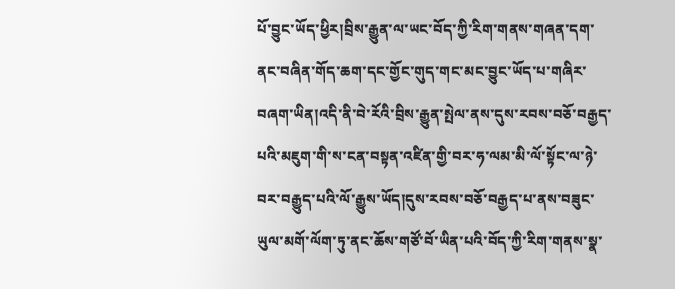པོ་བྱུང་ཡོད་ཕྱིར།བྲིས་རྒྱུན་ལ་ཡང་བོད་ཀྱི་རིག་གནས་གཞན་དག་ནང་བཞིན་གོད་ཆག་དང་གྱོང་གུད་གང་མང་བྱུང་ཡོད་པ་གཞིར་བཞག་ཡིན།འདི་ནི་བེ་རོའི་བྲིས་རྒྱུན་སྤེལ་ནས་དུས་རབས་བཅོ་བརྒྱད་པའི་མཇུག་གི་ས་ངན་བསྟན་འཛིན་གྱི་བར་ཧ་ལམ་མི་ལོ་སྟོང་ལ་ཉེ་བར་བརྒྱུད་པའི་ལོ་རྒྱུས་ཡོད།དུས་རབས་བཅོ་བརྒྱད་པ་ནས་བཟུང་ཡུལ་མགོ་ལོག་ཏུ་ནང་ཆོས་གཙོ་བོ་ཡིན་པའི་བོད་ཀྱི་རིག་གནས་སྣ་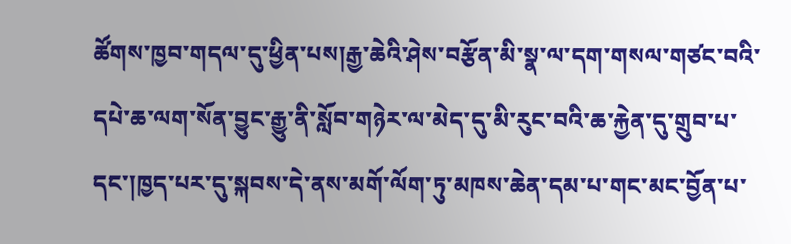ཚོགས་ཁྱབ་གདལ་དུ་ཕྱིན་པས།རྒྱ་ཆེའི་ཤེས་བརྩོན་མི་སྣ་ལ་དག་གསལ་གཙང་བའི་དཔེ་ཆ་ལག་སོན་བྱུང་རྒྱུ་ནི་སློབ་གཉེར་ལ་མེད་དུ་མི་རུང་བའི་ཆ་རྐྱེན་དུ་གྲུབ་པ་དང་།ཁྱད་པར་དུ་སྐབས་དེ་ནས་མགོ་ལོག་ཏུ་མཁས་ཆེན་དམ་པ་གང་མང་བྱོན་པ་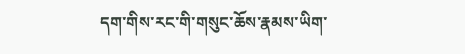དག་གིས་རང་གི་གསུང་ཆོས་རྣམས་ཡིག་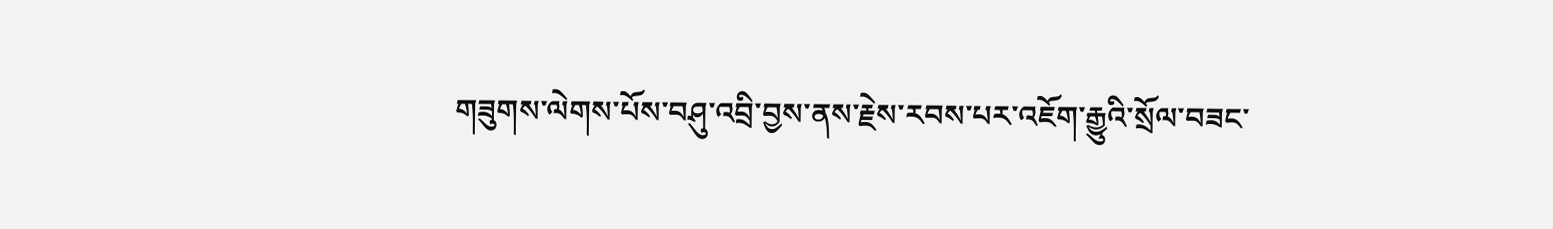གཟུགས་ལེགས་པོས་བཤུ་འབྲི་བྱས་ནས་རྗེས་རབས་པར་འཇོག་རྒྱུའི་སྲོལ་བཟང་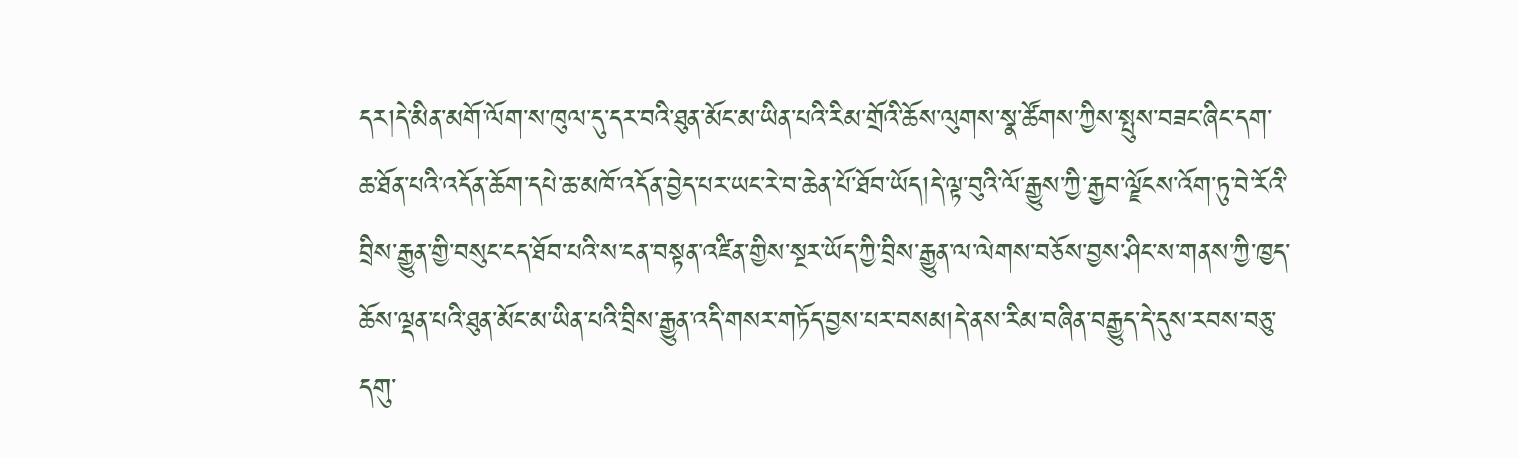དར།དེ་མིན་མགོ་ལོག་ས་ཁུལ་དུ་དར་བའི་ཐུན་མོང་མ་ཡིན་པའི་རིམ་གྲོའི་ཆོས་ལུགས་སྣ་ཚོགས་ཀྱིས་སྤུས་བཟང་ཞིང་དག་ཆ་ཐོན་པའི་འདོན་ཆོག་དཔེ་ཆ་མཁོ་འདོན་བྱེད་པར་ཡང་རེ་བ་ཆེན་པོ་ཐོབ་ཡོད།དེ་ལྟ་བུའི་ལོ་རྒྱུས་ཀྱི་རྒྱབ་ལྗོངས་འོག་ཏུ་བེ་རོའི་བྲིས་རྒྱུན་གྱི་བསུང་ངད་ཐོབ་པའི་ས་ངན་བསྟན་འཛིན་གྱིས་སྔར་ཡོད་ཀྱི་བྲིས་རྒྱུན་ལ་ལེགས་བཅོས་བྱས་ཤིང་ས་གནས་ཀྱི་ཁྱད་ཆོས་ལྡན་པའི་ཐུན་མོང་མ་ཡིན་པའི་བྲིས་རྒྱུན་འདི་གསར་གཏོད་བྱས་པར་བསམ།དེ་ནས་རིམ་བཞིན་བརྒྱུད་དེ་དུས་རབས་བཅུ་དགུ་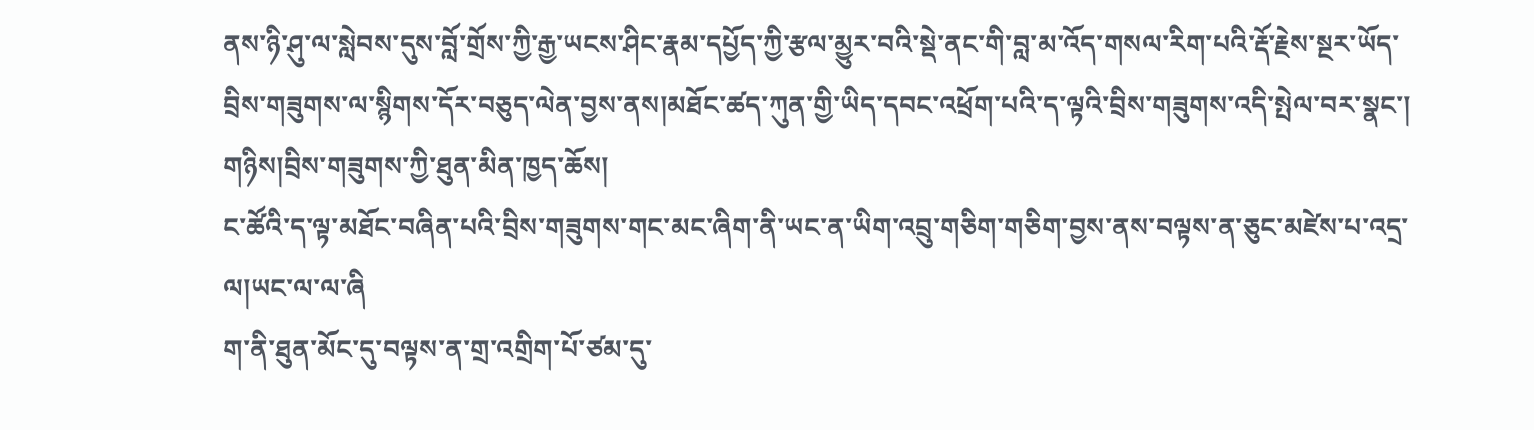ནས་ཉི་ཤུ་ལ་སླེབས་དུས་བློ་གྲོས་ཀྱི་རྒྱ་ཡངས་ཤིང་རྣམ་དཔྱོད་ཀྱི་རྩལ་མྱུར་བའི་སྡེ་ནང་གི་བླ་མ་འོད་གསལ་རིག་པའི་རྡོ་རྗེས་སྔར་ཡོད་བྲིས་གཟུགས་ལ་སྙིགས་དོར་བཅུད་ལེན་བྱས་ནས།མཐོང་ཚད་ཀུན་གྱི་ཡིད་དབང་འཕྲོག་པའི་ད་ལྟའི་བྲིས་གཟུགས་འདི་སྤེལ་བར་སྣང་།
གཉིས།བྲིས་གཟུགས་ཀྱི་ཐུན་མིན་ཁྱད་ཆོས།
ང་ཚོའི་ད་ལྟ་མཐོང་བཞིན་པའི་བྲིས་གཟུགས་གང་མང་ཞིག་ནི་ཡང་ན་ཡིག་འབྲུ་གཅིག་གཅིག་བྱས་ནས་བལྟས་ན་ཅུང་མཛེས་པ་འདྲ་ལ།ཡང་ལ་ལ་ཞི
ག་ནི་ཐུན་མོང་དུ་བལྟས་ན་གྲ་འགྲིག་པོ་ཙམ་དུ་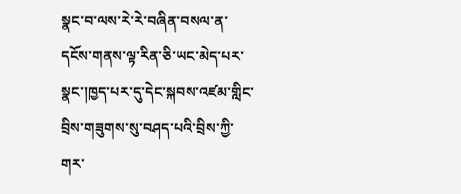སྣང་བ་ལས་རེ་རེ་བཞིན་བསལ་ན་དངོས་གནས་ལྟ་རིན་ཅི་ཡང་མེད་པར་སྣང་།ཁྱད་པར་དུ་དེང་སྐབས་འཛམ་གླིང་བྲིས་གཟུགས་སུ་བཤད་པའི་བྲིས་ཀྱི་གར་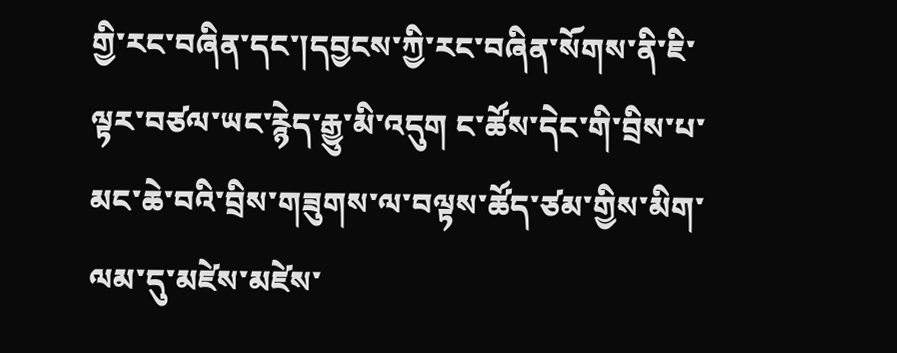གྱི་རང་བཞིན་དང་།དབྱངས་ཀྱི་རང་བཞིན་སོགས་ནི་ཇི་ལྟར་བཙལ་ཡང་རྙེད་རྒྱུ་མི་འདུག ང་ཚོས་དེང་གི་བྲིས་པ་མང་ཆེ་བའི་བྲིས་གཟུགས་ལ་བལྟས་ཚོད་ཙམ་གྱིས་མིག་ལམ་དུ་མཛེས་མཛེས་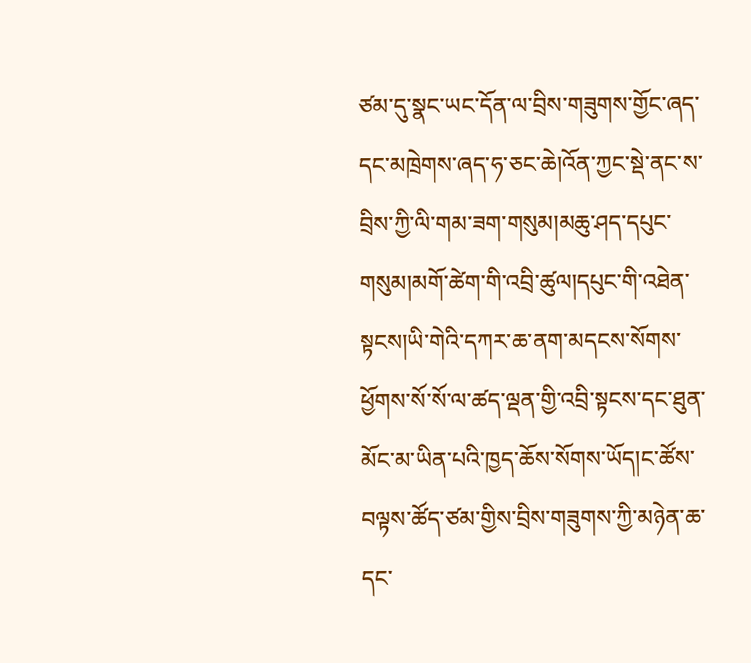ཙམ་དུ་སྣང་ཡང་དོན་ལ་བྲིས་གཟུགས་གྱོང་ཞད་དང་མཁྲེགས་ཞད་ཧ་ཅང་ཆེ།འོན་ཀྱང་སྡེ་ནང་ས་བྲིས་ཀྱི་ལི་གམ་ཟག་གསུམ།མཆུ་ཤད་དཔུང་གསུམ།མགོ་ཚེག་གི་འབྲི་ཚུལ།དཔུང་གི་འཐེན་སྟངས།ཡི་གེའི་དཀར་ཆ་ནག་མདངས་སོགས་ཕྱོགས་སོ་སོ་ལ་ཚད་ལྡན་གྱི་འབྲི་སྟངས་དང་ཐུན་མོང་མ་ཡིན་པའི་ཁྱད་ཆོས་སོགས་ཡོད།ང་ཚོས་བལྟས་ཚོད་ཙམ་གྱིས་བྲིས་གཟུགས་ཀྱི་མཉེན་ཆ་དང་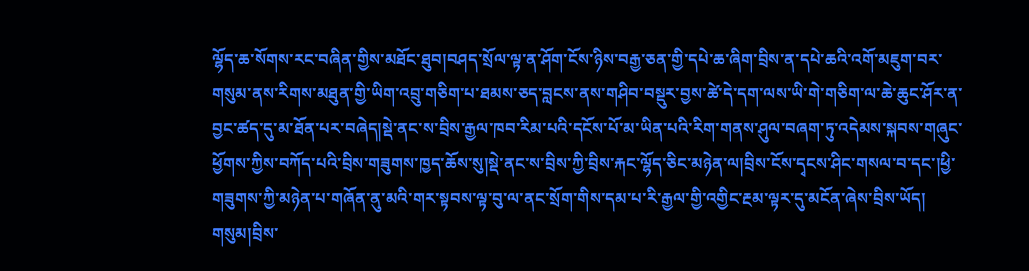ལྷོད་ཆ་སོགས་རང་བཞིན་གྱིས་མཐོང་ཐུབ།བཤད་སྲོལ་ལྟ་ན་ཤོག་ངོས་ཉིས་བརྒྱ་ཅན་གྱི་དཔེ་ཆ་ཞིག་བྲིས་ན་དཔེ་ཆའི་འགོ་མཇུག་བར་གསུམ་ནས་རིགས་མཐུན་གྱི་ཡིག་འབྲུ་གཅིག་པ་ཐམས་ཅད་བླངས་ནས་གཤིབ་བསྡུར་བྱས་ཚེ་དེ་དག་ལས་ཡི་གེ་གཅིག་ལ་ཆེ་ཆུང་ཤོར་ན་བྱང་ཚད་དུ་མ་ཐོན་པར་བཞེད།སྡེ་ནང་ས་བྲིས་རྒྱལ་ཁབ་རིམ་པའི་དངོས་པོ་མ་ཡིན་པའི་རིག་གནས་ཤུལ་བཞག་ཏུ་འདེམས་སྐབས་གཞུང་ཕྱོགས་ཀྱིས་བཀོད་པའི་བྲིས་གཟུགས་ཁྱད་ཆོས་སུ།སྡེ་ནང་ས་བྲིས་ཀྱི་བྲིས་རྐང་ལྷོད་ཅིང་མཉེན་ལ།བྲིས་ངོས་དྭངས་ཤིང་གསལ་བ་དང་།ཕྱི་གཟུགས་ཀྱི་མཉེན་པ་གཞོན་ནུ་མའི་གར་སྟབས་ལྟ་བུ་ལ་ནང་སྲོག་གིས་དམ་པ་རི་རྒྱལ་གྱི་འགྱིང་རྔམ་ལྟར་དུ་མངོན་ཞེས་བྲིས་ཡོད།
གསུམ།བྲིས་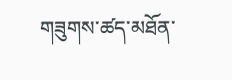གཟུགས་ཚད་མཐོན་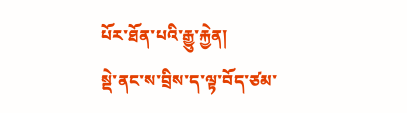པོར་ཐོན་པའི་རྒྱུ་རྐྱེན།
སྡེ་ནང་ས་བྲིས་ད་ལྟ་བོད་ཙམ་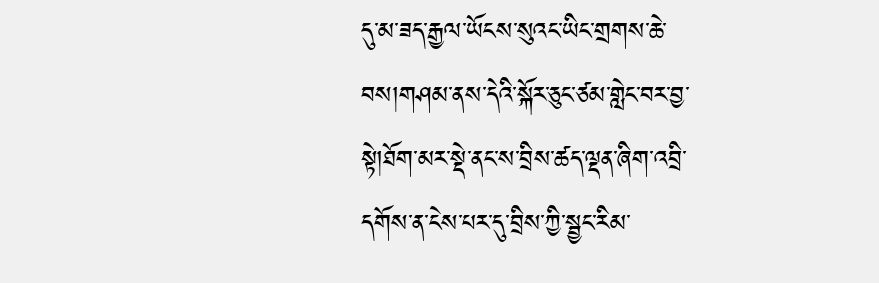དུ་མ་ཟད་རྒྱལ་ཡོངས་སུའང་ཡིང་གྲགས་ཆེ་བས།གཤམ་ནས་དེའི་སྐོར་ཅུང་ཙམ་གླེང་བར་བྱ་སྟེ།ཐོག་མར་སྡེ་ནང་ས་བྲིས་ཚད་ལྡན་ཞིག་འབྲི་དགོས་ན་ངེས་པར་དུ་བྲིས་ཀྱི་སྦྱང་རིམ་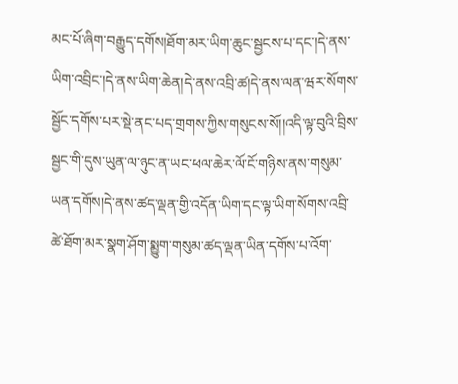མང་པོ་ཞིག་བརྒྱུད་དགོས།ཐོག་མར་ཡིག་ཆུང་སྦྱངས་པ་དང་།དེ་ནས་ཡིག་འབྲིང་།དེ་ནས་ཡིག་ཆེན།དེ་ནས་འབྲི་ཚ།དེ་ནས་ལན་ཝར་སོགས་སྦྱོང་དགོས་པར་སྡེ་ནང་པད་གྲགས་ཀྱིས་གསུངས་སོ།།འདི་ལྟ་བུའི་བྲིས་སྦྱང་གི་དུས་ཡུན་ལ་ཉུང་ན་ཡང་ཕལ་ཆེར་ལོ་ངོ་གཉིས་ནས་གསུམ་ཡན་དགོས།དེ་ནས་ཚད་ལྡན་གྱི་འདོན་ཡིག་དང་ལྟ་ཡིག་སོགས་འབྲི་ཚེ་ཐོག་མར་སྣག་ཤོག་སྨྱུག་གསུམ་ཚད་ལྡན་ཡིན་དགོས་པ་འོག་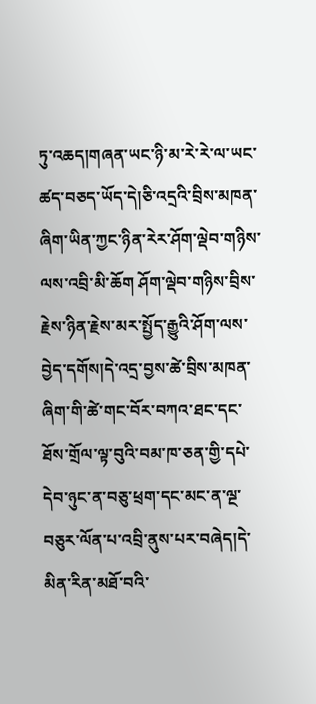ཏུ་འཆད།གཞན་ཡང་ཉི་མ་རེ་རེ་ལ་ཡང་ཚད་བཅད་ཡོད་དེ།ཅི་འདྲའི་བྲིས་མཁན་ཞིག་ཡིན་ཀྱང་ཉིན་རེར་ཤོག་ལྡེབ་གཉིས་ལས་འབྲི་མི་ཆོག ཤོག་ལྡེབ་གཉིས་བྲིས་རྗེས་ཉིན་རྗེས་མར་སྤྱོད་རྒྱུའི་ཤོག་ལས་བྱེད་དགོས།དེ་འདྲ་བྱས་ཚེ་བྲིས་མཁན་ཞིག་གི་ཚེ་གང་བོར་བཀའ་ཐང་དང་ཐོས་གྲོལ་ལྟ་བུའི་བམ་ཁ་ཅན་གྱི་དཔེ་དེབ་ཉུང་ན་བཅུ་ཕྲག་དང་མང་ན་ལྔ་བཅུར་ལོན་པ་འབྲི་ནུས་པར་བཞེད།དེ་མིན་རིན་མཐོ་བའི་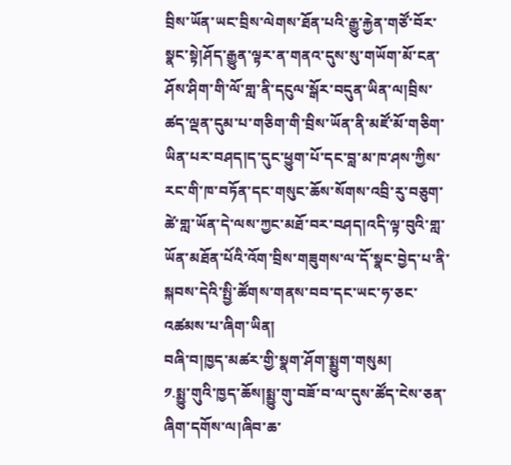བྲིས་ཡོན་ཡང་བྲིས་ལེགས་ཐོན་པའི་རྒྱུ་རྐྱེན་གཙོ་བོར་སྣང་སྟེ།ཤོད་རྒྱུན་ལྟར་ན་གནའ་དུས་སུ་གཡོག་མོ་ངན་ཤོས་ཤིག་གི་ལོ་གླ་ནི་དངུལ་སྒོར་བདུན་ཡིན་ལ།བྲིས་ཚད་ལྡན་དུམ་པ་གཅིག་གི་བྲིས་ཡོན་ནི་མཛོ་མོ་གཅིག་ཡིན་པར་བཤད།ད་དུང་ཕྱུག་པོ་དང་བླ་མ་ཁ་ཤས་ཀྱིས་རང་གི་ཁ་བཏོན་དང་གསུང་ཆོས་སོགས་འབྲི་རུ་བཅུག་ཚེ་གླ་ཡོན་དེ་ལས་ཀྱང་མཐོ་བར་བཤད།འདི་ལྟ་བུའི་གླ་ཡོན་མཐོན་པོའི་འོག་བྲིས་གཟུགས་ལ་དོ་སྣང་བྱེད་པ་ནི་སྐབས་དེའི་སྤྱི་ཚོགས་གནས་བབ་དང་ཡང་ཧ་ཅང་འཚམས་པ་ཞིག་ཡིན།
བཞི་བ།ཁྱད་མཚར་གྱི་སྣག་ཤོག་སྨྱུག་གསུམ།
༡.སྨྱུ་གུའི་ཁྱད་ཆོས།སྨྱུ་གུ་བཟོ་བ་ལ་དུས་ཚོད་ངེས་ཅན་ཞིག་དགོས་ལ།ཞིབ་ཆ་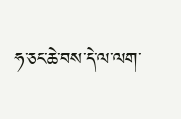ཧ་ཅང་ཆེ་བས་དེ་ལ་ལག་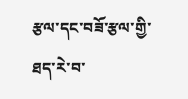རྩལ་དང་བཟོ་རྩལ་གྱི་ཐད་རེ་བ་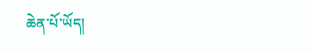ཆེན་པོ་ཡོད།